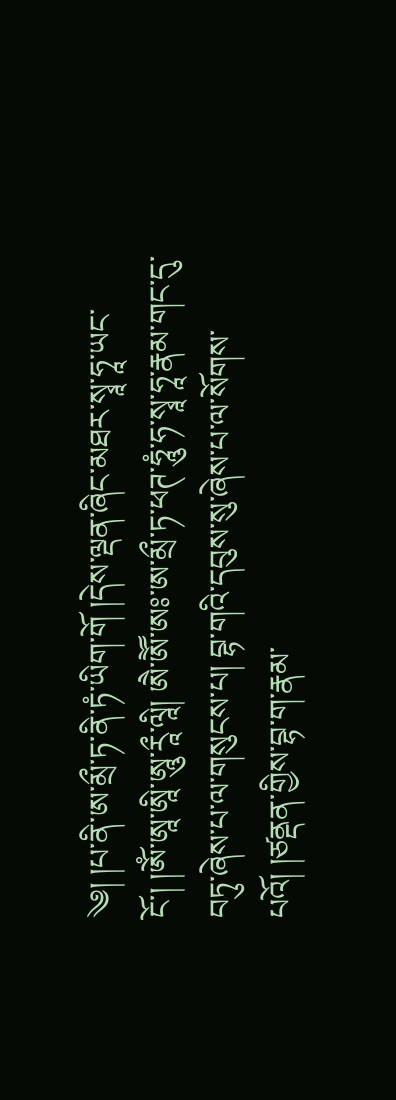༄། །པ་ནི་ཨ་མྲྀ་ཏ་ནི་ཏཾ་ཡིག་གོ །དེས་ལྡན་ཞིང་མཐར་སྭཱ་ཧཱ་ཡང་ངོ་། །ཨོཾ་ཨཱ་ཨཱི་ཨཱུ་རཱྀ་ལཱི། ཨཻ་ཨཽ་ཨཿ་ཨ་མྲྀ་ཏ་ཕཊ་ཧཱུཾ་ཧ་སྭཱ་ཧཱ་རྣམ་གང་དུ་བཏུ་ཞེས་པ་ལ་གསུངས་པ། བྷ་གའི་དབུས་སུ་ཞེས་པ་ལ་སོགས་པའོ། །ཙནྡན་གྱིས་བྷ་ག་རྣམ་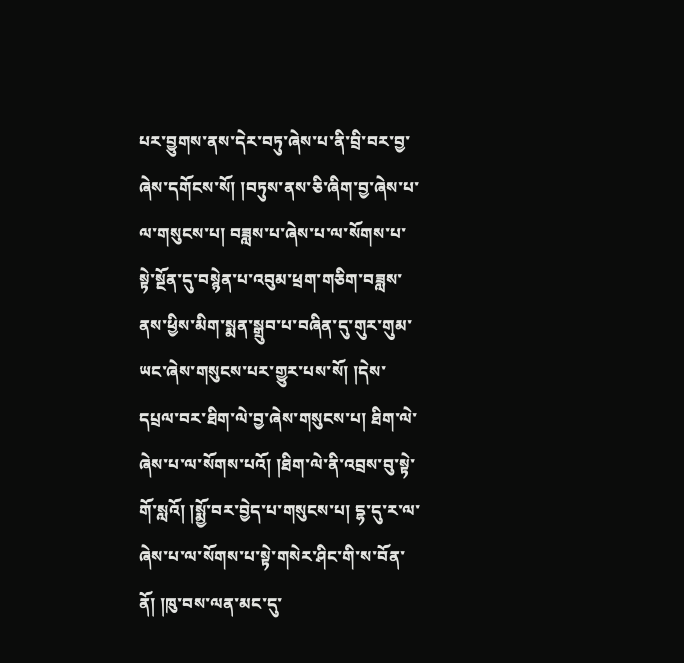པར་བྱུགས་ནས་དེར་བཏུ་ཞེས་པ་ནི་བྲི་བར་བྱ་ཞེས་དགོངས་སོ། །བཏུས་ནས་ཅི་ཞིག་བྱ་ཞེས་པ་ལ་གསུངས་པ། བཟླས་པ་ཞེས་པ་ལ་སོགས་པ་སྟེ་སྔོན་དུ་བསྙེན་པ་འབུམ་ཕྲག་གཅིག་བཟླས་ནས་ཕྱིས་མིག་སྨན་སྒྲུབ་པ་བཞིན་དུ་གུར་གུམ་ཡང་ཞེས་གསུངས་པར་གྱུར་པས་སོ། །དེས་དཔྲལ་བར་ཐིག་ལེ་བྱ་ཞེས་གསུངས་པ། ཐིག་ལེ་ཞེས་པ་ལ་སོགས་པའོ། །ཐིག་ལེ་ནི་འབྲས་བུ་སྟེ་གོ་སླའོ། །སྨྱོ་བར་བྱེད་པ་གསུངས་པ། དྷ་དུ་ར་ལ་ཞེས་པ་ལ་སོགས་པ་སྟེ་གསེར་ཤིང་གི་ས་བོན་ནོ། །ཁུ་བས་ལན་མང་དུ་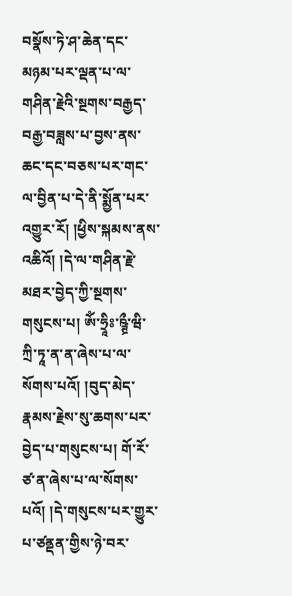བསྣོས་ཏེ་ཤ་ཆེན་དང་མཉམ་པར་ལྡན་པ་ལ་གཤིན་རྗེའི་སྔགས་བརྒྱད་བརྒྱ་བཟླས་པ་བྱས་ནས་ཆང་དང་བཅས་པར་གང་ལ་བྱིན་པ་དེ་ནི་སྨྱོན་པར་འགྱུར་རོ། །ཕྱིས་སྐམས་ནས་འཆིའོ། །དེ་ལ་གཤིན་རྗེ་མཐར་བྱེད་ཀྱི་སྔགས་གསུངས་པ། ཨོཾ་ཧྲཱིཿ་ཥྚྲྀ་ཝི་ཀྲི་ཏཱ་ན་ན་ཞེས་པ་ལ་སོགས་པའོ། །བུད་མེད་རྣམས་རྗེས་སུ་ཆགས་པར་བྱེད་པ་གསུངས་པ། གོ་རོ་ཙ་ན་ཞེས་པ་ལ་སོགས་པའོ། །དེ་གསུངས་པར་གྱུར་པ་ཙནྡན་གྱིས་ཉེ་བར་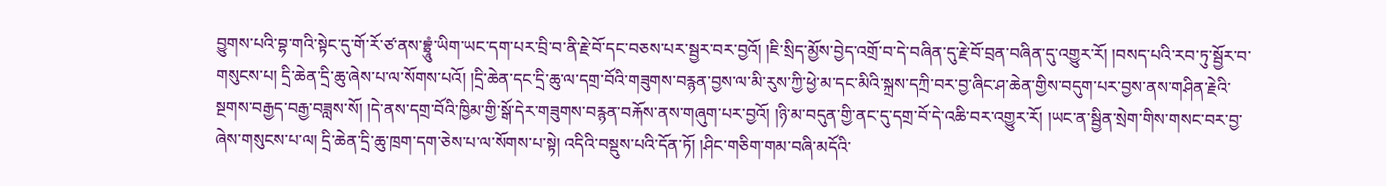བྱུགས་པའི་བྷ་གའི་སྟེང་དུ་གོ་རོ་ཙ་ནས་བྷྲཱུཾ་ཡིག་ཡང་དག་པར་བྲི་བ་ནི་རྗེ་བོ་དང་བཅས་པར་སྦྱར་བར་བྱའོ། །ཇི་སྲིད་མྱོས་བྱེད་འགྲོ་བ་དེ་བཞིན་དུ་རྗེ་བོ་བྲན་བཞིན་དུ་འགྱུར་རོ། །བསད་པའི་རབ་ཏུ་སྦྱོར་བ་གསུངས་པ། དྲི་ཆེན་དྲི་ཆུ་ཞེས་པ་ལ་སོགས་པའོ། །དྲི་ཆེན་དང་དྲི་ཆུ་ལ་དགྲ་བོའི་གཟུགས་བརྙན་བྱས་ལ་མི་རུས་ཀྱི་ཕྱེ་མ་དང་མིའི་སྐྲས་དཀྲི་བར་བྱ་ཞིང་ཤ་ཆེན་གྱིས་བདུག་པར་བྱས་ནས་གཤིན་རྗེའི་སྔགས་བརྒྱད་བརྒྱ་བཟླས་སོ། །དེ་ནས་དགྲ་བོའི་ཁྱིམ་གྱི་སྒོ་དེར་གཟུགས་བརྙན་བརྐོས་ནས་གཞུག་པར་བྱའོ། །ཉི་མ་བདུན་གྱི་ནང་དུ་དགྲ་བོ་དེ་འཆི་བར་འགྱུར་རོ། །ཡང་ན་སྦྱིན་སྲེག་གིས་གསང་བར་བྱ་ཞེས་གསུངས་པ་ལ། དྲི་ཆེན་དྲི་ཆུ་ཁྲག་དག་ཅེས་པ་ལ་སོགས་པ་སྟེ། འདིའི་བསྡུས་པའི་དོན་ཏོ། །ཤིང་གཅིག་གམ་བཞི་མདོའི་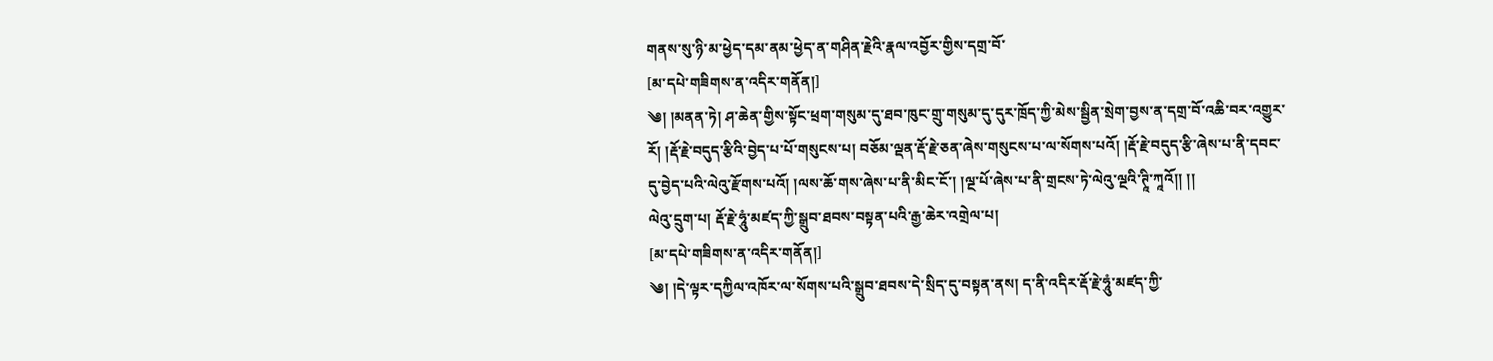གནས་སུ་ཉི་མ་ཕྱེད་དམ་ནམ་ཕྱེད་ན་གཤིན་རྗེའི་རྣལ་འབྱོར་གྱིས་དགྲ་བོ་
[མ་དཔེ་གཟིགས་ན་འདིར་གནོན།]
༄། །མནན་ཏེ། ཤ་ཆེན་གྱིས་སྟོང་ཕྲག་གསུམ་དུ་ཐབ་ཁུང་གྲུ་གསུམ་དུ་དུར་ཁྲོད་ཀྱི་མེས་སྦྱིན་སྲེག་བྱས་ན་དགྲ་བོ་འཆི་བར་འགྱུར་རོ། །རྡོ་རྗེ་བདུད་རྩིའི་བྱེད་པ་པོ་གསུངས་པ། བཅོམ་ལྡན་རྡོ་རྗེ་ཅན་ཞེས་གསུངས་པ་ལ་སོགས་པའོ། །རྡོ་རྗེ་བདུད་རྩི་ཞེས་པ་ནི་དབང་དུ་བྱེད་པའི་ལེའུ་རྫོགས་པའོ། །ལས་ཆོ་གས་ཞེས་པ་ནི་མིང་ངོ་། །ལྔ་པོ་ཞེས་པ་ནི་གྲངས་ཏེ་ལེའུ་ལྔའི་ཊཱི་ཀཱའོ།། །།
ལེའུ་དྲུག་པ། རྡོ་རྗེ་ཧཱུཾ་མཛད་ཀྱི་སྒྲུབ་ཐབས་བསྟན་པའི་རྒྱ་ཆེར་འགྲེལ་པ།
[མ་དཔེ་གཟིགས་ན་འདིར་གནོན།]
༄། །དེ་ལྟར་དཀྱིལ་འཁོར་ལ་སོགས་པའི་སྒྲུབ་ཐབས་དེ་སྲིད་དུ་བསྟན་ནས། ད་ནི་འདིར་རྡོ་རྗེ་ཧཱུཾ་མཛད་ཀྱི་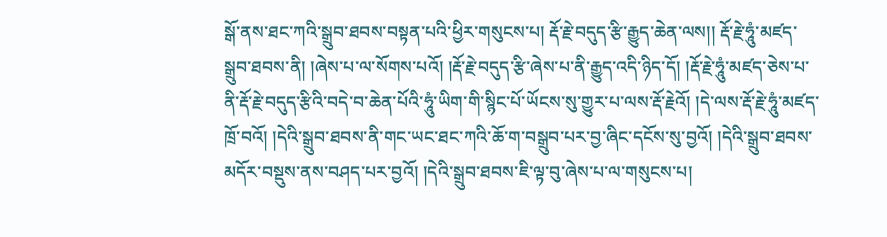སྒོ་ནས་ཐང་ཀའི་སྒྲུབ་ཐབས་བསྟན་པའི་ཕྱིར་གསུངས་པ། རྡོ་རྗེ་བདུད་རྩི་རྒྱུད་ཆེན་ལས།། རྡོ་རྗེ་ཧཱུཾ་མཛད་སྒྲུབ་ཐབས་ནི། །ཞེས་པ་ལ་སོགས་པའོ། །རྡོ་རྗེ་བདུད་རྩི་ཞེས་པ་ནི་རྒྱུད་འདི་ཉིད་དོ། །རྡོ་རྗེ་ཧཱུཾ་མཛད་ཅེས་པ་ནི་རྡོ་རྗེ་བདུད་རྩིའི་བདེ་བ་ཆེན་པོའི་ཧཱུཾ་ཡིག་གི་སྙིང་པོ་ཡོངས་སུ་གྱུར་པ་ལས་རྡོ་རྗེའོ། །དེ་ལས་རྡོ་རྗེ་ཧཱུཾ་མཛད་ཁྲོ་བའོ། །དེའི་སྒྲུབ་ཐབས་ནི་གང་ཡང་ཐང་ཀའི་ཆོ་ག་བསྒྲུབ་པར་བྱ་ཞིང་དངོས་སུ་བྱའོ། །དེའི་སྒྲུབ་ཐབས་མདོར་བསྡུས་ནས་བཤད་པར་བྱའོ། །དེའི་སྒྲུབ་ཐབས་ཇི་ལྟ་བུ་ཞེས་པ་ལ་གསུངས་པ།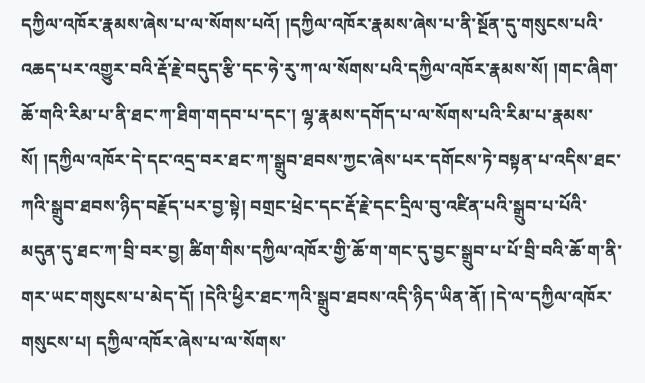དཀྱིལ་འཁོར་རྣམས་ཞེས་པ་ལ་སོགས་པའོ། །དཀྱིལ་འཁོར་རྣམས་ཞེས་པ་ནི་སྔོན་དུ་གསུངས་པའི་འཆད་པར་འགྱུར་བའི་རྡོ་རྗེ་བདུད་རྩི་དང་ཧེ་རུ་ཀ་ལ་སོགས་པའི་དཀྱིལ་འཁོར་རྣམས་སོ། །གང་ཞིག་ཆོ་གའི་རིམ་པ་ནི་ཐང་ཀ་ཐིག་གདབ་པ་དང་། ལྷ་རྣམས་དགོད་པ་ལ་སོགས་པའི་རིམ་པ་རྣམས་སོ། །དཀྱིལ་འཁོར་དེ་དང་འདྲ་བར་ཐང་ཀ་སྒྲུབ་ཐབས་ཀྱང་ཞེས་པར་དགོངས་ཏེ་བསྟན་པ་འདིས་ཐང་ཀའི་སྒྲུབ་ཐབས་ཉིད་བརྗོད་པར་བྱ་སྟེ། བགྲང་ཕྲེང་དང་རྡོ་རྗེ་དང་དྲིལ་བུ་འཛིན་པའི་སྒྲུབ་པ་པོའི་མདུན་དུ་ཐང་ཀ་བྲི་བར་བྱ། ཚིག་གིས་དཀྱིལ་འཁོར་གྱི་ཆོ་ག་གང་དུ་བྱང་སྒྲུབ་པ་པོ་བྲི་བའི་ཆོ་ག་ནི་གར་ཡང་གསུངས་པ་མེད་དོ། །དེའི་ཕྱིར་ཐང་ཀའི་སྒྲུབ་ཐབས་འདི་ཉིད་ཡིན་ནོ། །དེ་ལ་དཀྱིལ་འཁོར་གསུངས་པ། དཀྱིལ་འཁོར་ཞེས་པ་ལ་སོགས་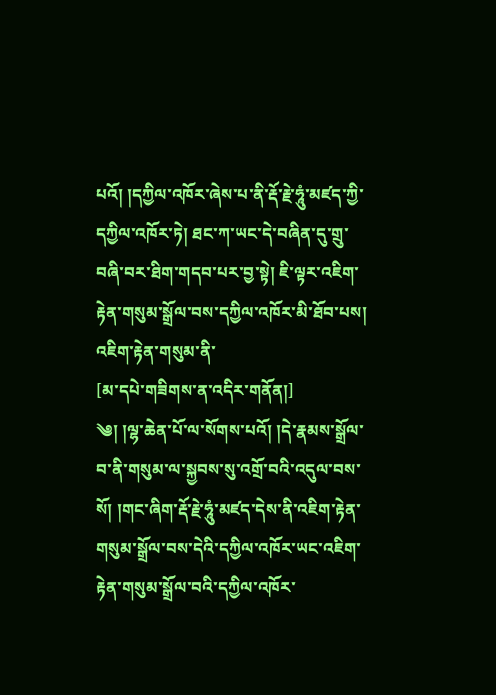པའོ། །དཀྱིལ་འཁོར་ཞེས་པ་ནི་རྡོ་རྗེ་ཧཱུཾ་མཛད་ཀྱི་དཀྱིལ་འཁོར་ཏེ། ཐང་ཀ་ཡང་དེ་བཞིན་དུ་གྲུ་བཞི་བར་ཐིག་གདབ་པར་བྱ་སྟེ། ཇི་ལྟར་འཇིག་རྟེན་གསུམ་སྒྲོལ་བས་དཀྱིལ་འཁོར་མི་ཐོབ་པས། འཇིག་རྟེན་གསུམ་ནི་
[མ་དཔེ་གཟིགས་ན་འདིར་གནོན།]
༄། །ལྷ་ཆེན་པོ་ལ་སོགས་པའོ། །དེ་རྣམས་སྒྲོལ་བ་ནི་གསུམ་ལ་སྐྱབས་སུ་འགྲོ་བའི་འདུལ་བས་སོ། །གང་ཞིག་རྡོ་རྗེ་ཧཱུཾ་མཛད་དེས་ནི་འཇིག་རྟེན་གསུམ་སྒྲོལ་བས་དེའི་དཀྱིལ་འཁོར་ཡང་འཇིག་རྟེན་གསུམ་སྒྲོལ་བའི་དཀྱིལ་འཁོར་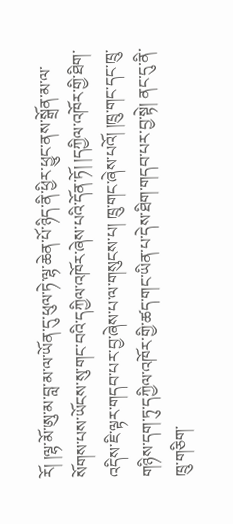རོ། །ལྷ་མོ་ཨུ་མ་བླ་མ་ལ་ཡོན་དུ་ཕུལ་ཏེ་ལྷ་ཆེན་པོ་ཉིད་ནི་ཕྱིར་ཕྱུང་ནས་སྒྲོན་མ་ལ་སོགས་པས་ཡོངས་སུ་གང་བའི་དཀྱིལ་འཁོར་ཞེས་པའི་དོན་ཏོ། །དཀྱིལ་འཁོར་གྱི་ཐིག་འདིས་ཇི་ལྟར་གདབ་པར་བྱ་ཞེས་པ་ལ་གསུངས་པ། ཁྲུ་གང་ཞེས་པའོ། །ཁྲུ་གང་དང་ཁྲུ་གཉིས་དག་ཏུ་དཀྱིལ་འཁོར་གྱི་ཚད་གང་ཡིན་པ་དེས་ཐིག་གདབ་པར་བྱ་སྟེ། ནང་དུ་ནི་ཁྲུ་གཅིག་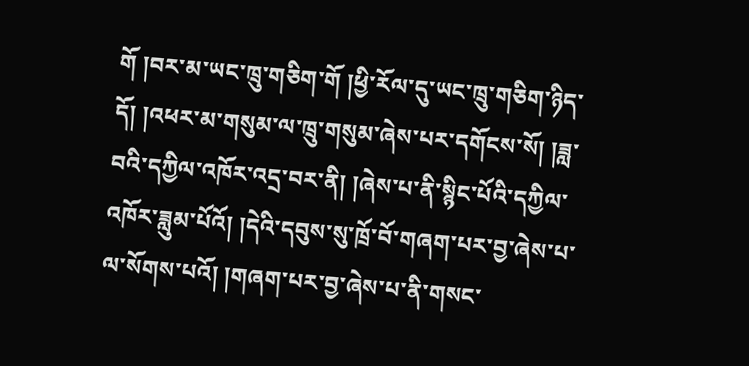གོ །བར་མ་ཡང་ཁྲུ་གཅིག་གོ །ཕྱི་རོལ་དུ་ཡང་ཁྲུ་གཅིག་ཉིད་དོ། །འཕར་མ་གསུམ་ལ་ཁྲུ་གསུམ་ཞེས་པར་དགོངས་སོ། །ཟླ་བའི་དཀྱིལ་འཁོར་འདྲ་བར་ནི། །ཞེས་པ་ནི་སྙིང་པོའི་དཀྱིལ་འཁོར་ཟླུམ་པོའོ། །དེའི་དབུས་སུ་ཁྲོ་བོ་གཞག་པར་བྱ་ཞེས་པ་ལ་སོགས་པའོ། །གཞག་པར་བྱ་ཞེས་པ་ནི་གསང་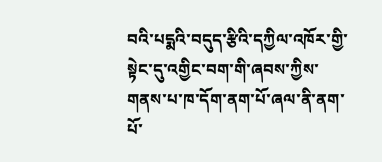བའི་པདྨའི་བདུད་རྩིའི་དཀྱིལ་འཁོར་གྱི་སྟེང་དུ་འགྱིང་བག་གི་ཞབས་ཀྱིས་གནས་པ་ཁ་དོག་ནག་པོ་ཞལ་ནི་ནག་པོ་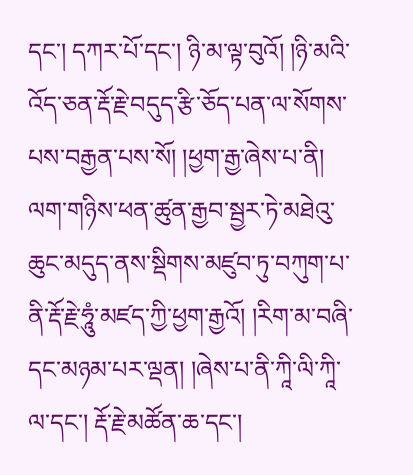དང་། དཀར་པོ་དང་། ཉི་མ་ལྟ་བུའོ། །ཉི་མའི་འོད་ཅན་རྡོ་རྗེ་བདུད་རྩི་ཅོད་པན་ལ་སོགས་པས་བརྒྱན་པས་སོ། །ཕྱག་རྒྱ་ཞེས་པ་ནི། ལག་གཉིས་ཕན་ཚུན་རྒྱབ་སྦྱར་ཏེ་མཐེའུ་ཆུང་མདུད་ནས་སྡིགས་མཛུབ་ཏུ་བཀུག་པ་ནི་རྡོ་རྗེ་ཧཱུཾ་མཛད་ཀྱི་ཕྱག་རྒྱའོ། །རིག་མ་བཞི་དང་མཉམ་པར་ལྡན། །ཞེས་པ་ནི་ཀཱི་ལི་ཀཱི་ལ་དང་། རྡོ་རྗེ་མཚོན་ཆ་དང་།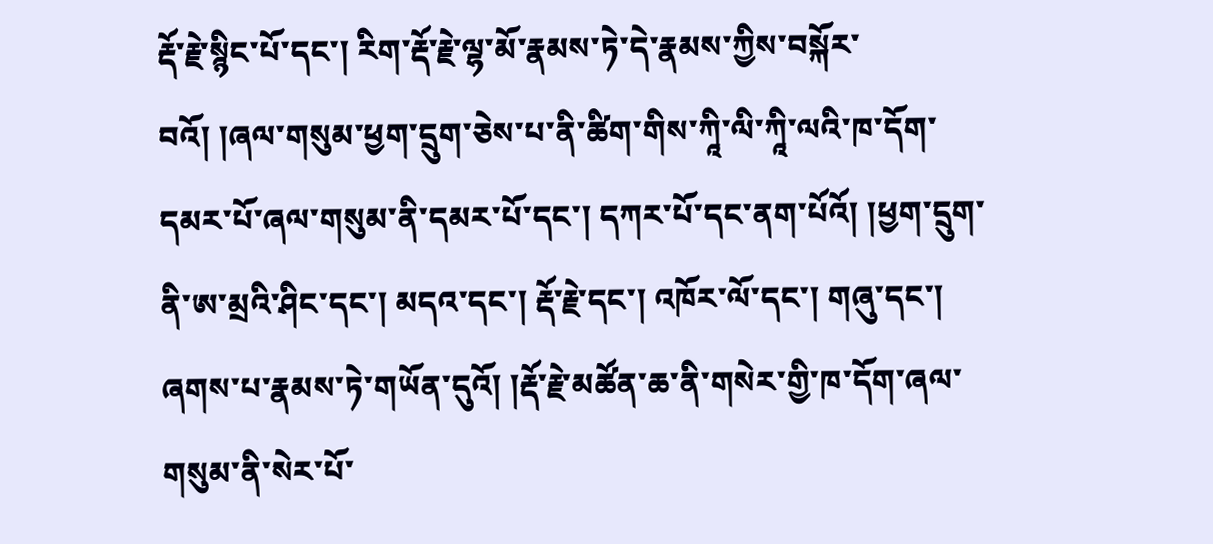རྡོ་རྗེ་སྙིང་པོ་དང་། རིག་རྡོ་རྗེ་ལྷ་མོ་རྣམས་ཏེ་དེ་རྣམས་ཀྱིས་བསྐོར་བའོ། །ཞལ་གསུམ་ཕྱག་དྲུག་ཅེས་པ་ནི་ཚིག་གིས་ཀཱི་ལི་ཀཱི་ལའི་ཁ་དོག་དམར་པོ་ཞལ་གསུམ་ནི་དམར་པོ་དང་། དཀར་པོ་དང་ནག་པོའོ། །ཕྱག་དྲུག་ནི་ཨ་མྲའི་ཤིང་དང་། མདའ་དང་། རྡོ་རྗེ་དང་། འཁོར་ལོ་དང་། གཞུ་དང་། ཞགས་པ་རྣམས་ཏེ་གཡོན་དུའོ། །རྡོ་རྗེ་མཚོན་ཆ་ནི་གསེར་གྱི་ཁ་དོག་ཞལ་གསུམ་ནི་སེར་པོ་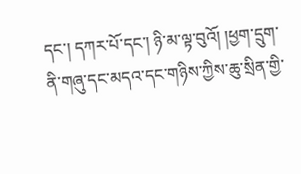དང་། དཀར་པོ་དང་། ཉི་མ་ལྟ་བུའོ། །ཕྱག་དྲུག་ནི་གཞུ་དང་མདའ་དང་གཉིས་ཀྱིས་ཆུ་སྲིན་གྱི་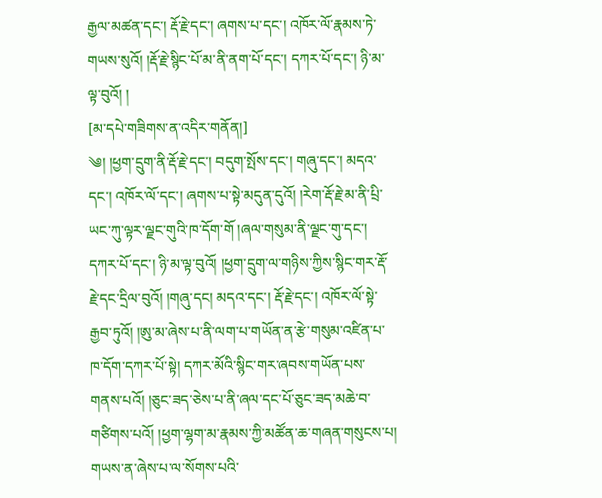རྒྱལ་མཚན་དང་། རྡོ་རྗེ་དང་། ཞགས་པ་དང་། འཁོར་ལོ་རྣམས་ཏེ་གཡས་སུའོ། །རྡོ་རྗེ་སྙིང་པོ་མ་ནི་ནག་པོ་དང་། དཀར་པོ་དང་། ཉི་མ་ལྟ་བུའོ། །
[མ་དཔེ་གཟིགས་ན་འདིར་གནོན།]
༄། །ཕྱག་དྲུག་ནི་རྡོ་རྗེ་དང་། བདུག་སྤོས་དང་། གཞུ་དང་། མདའ་དང་། འཁོར་ལོ་དང་། ཞགས་པ་སྟེ་མདུན་དུའོ། །རེག་རྡོ་རྗེ་མ་ནི་པྲི་ཡང་ཀུ་ལྟར་ལྗང་གུའི་ཁ་དོག་གོ །ཞལ་གསུམ་ནི་ལྗང་གུ་དང་། དཀར་པོ་དང་། ཉི་མ་ལྟ་བུའོ། །ཕྱག་དྲུག་ལ་གཉིས་ཀྱིས་སྙིང་གར་རྡོ་རྗེ་དང་དྲིལ་བུའོ། །གཞུ་དང། མདའ་དང་། རྡོ་རྗེ་དང་། འཁོར་ལོ་སྟེ་རྒྱབ་ཏུའོ། །ཨུ་མ་ཞེས་པ་ནི་ལག་པ་གཡོན་ན་རྩེ་གསུམ་འཛིན་པ་ཁ་དོག་དཀར་པོ་སྟེ། དཀར་མོའི་སྙིང་གར་ཞབས་གཡོན་པས་གནས་པའོ། །ཅུང་ཟད་ཅེས་པ་ནི་ཞལ་དང་པོ་ཅུང་ཟད་མཆེ་བ་གཙིགས་པའོ། །ཕྱག་ལྷག་མ་རྣམས་ཀྱི་མཚོན་ཆ་གཞན་གསུངས་པ། གཡས་ན་ཞེས་པ་ལ་སོགས་པའི་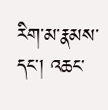རིག་མ་རྣམས་དང་། འཆང་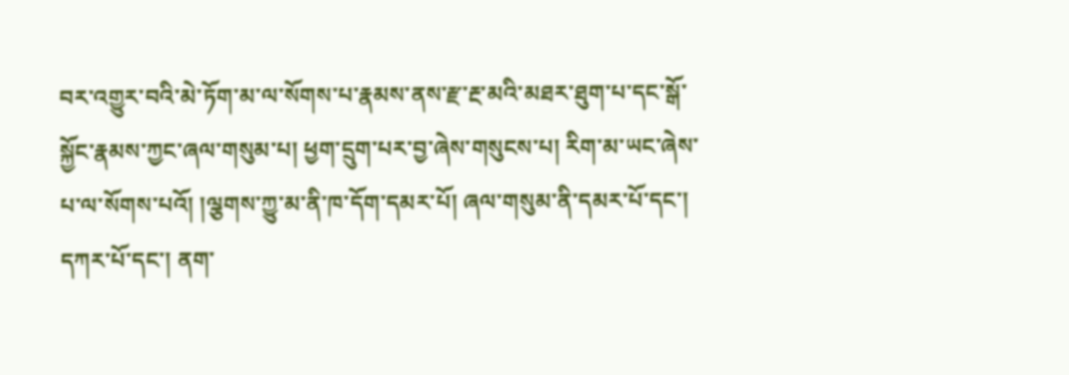བར་འགྱུར་བའི་མེ་ཏོག་མ་ལ་སོགས་པ་རྣམས་ནས་རྫ་རྔ་མའི་མཐར་ཐུག་པ་དང་སྒོ་སྐྱོང་རྣམས་ཀྱང་ཞལ་གསུམ་པ། ཕྱག་དྲུག་པར་བྱ་ཞེས་གསུངས་པ། རིག་མ་ཡང་ཞེས་པ་ལ་སོགས་པའོ། །ལྕགས་ཀྱུ་མ་ནི་ཁ་དོག་དམར་པོ། ཞལ་གསུམ་ནི་དམར་པོ་དང་། དཀར་པོ་དང་། ནག་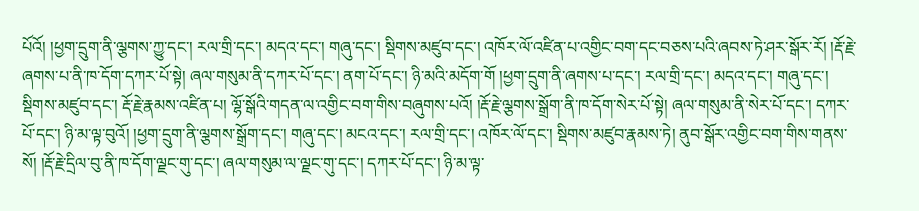པོའོ། །ཕྱག་དྲུག་ནི་ལྕགས་ཀྱུ་དང་། རལ་གྲི་དང་། མདའ་དང་། གཞུ་དང་། སྡིགས་མཛུབ་དང་། འཁོར་ལོ་འཛིན་པ་འགྱིང་བག་དང་བཅས་པའི་ཞབས་ཏེ་ཤར་སྒོར་རོ། །རྡོ་རྗེ་ཞགས་པ་ནི་ཁ་དོག་དཀར་པོ་སྟེ། ཞལ་གསུམ་ནི་དཀར་པོ་དང་། ནག་པོ་དང་། ཉི་མའི་མདོག་གོ །ཕྱག་དྲུག་ནི་ཞགས་པ་དང་། རལ་གྲི་དང་། མདའ་དང་། གཞུ་དང་། སྡིགས་མཛུབ་དང་། རྡོ་རྗེ་རྣམས་འཛིན་པ། ལྷོ་སྒོའི་གདན་ལ་འགྱིང་བག་གིས་བཞུགས་པའོ། །རྡོ་རྗེ་ལྕགས་སྒྲོག་ནི་ཁ་དོག་སེར་པོ་སྟེ། ཞལ་གསུམ་ནི་སེར་པོ་དང་། དཀར་པོ་དང་། ཉི་མ་ལྟ་བུའོ། །ཕྱག་དྲུག་ནི་ལྕགས་སྒྲོག་དང་། གཞུ་དང་། མངའ་དང་། རལ་གྲི་དང་། འཁོར་ལོ་དང་། སྡིགས་མཛུབ་རྣམས་ཏེ། ནུབ་སྒོར་འགྱིང་བག་གིས་གནས་སོ། །རྡོ་རྗེ་དྲིལ་བུ་ནི་ཁ་དོག་ལྗང་གུ་དང་། ཞལ་གསུམ་ལ་ལྗང་གུ་དང་། དཀར་པོ་དང་། ཉི་མ་ལྟ་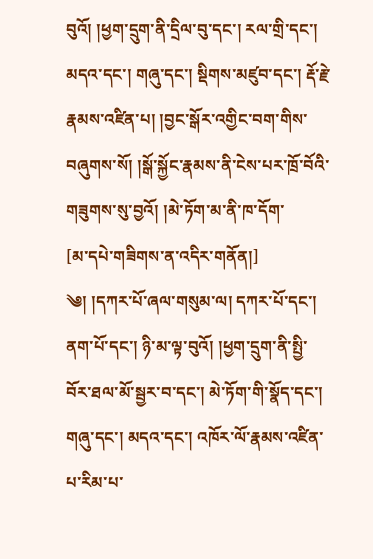བུའོ། །ཕྱག་དྲུག་ནི་དྲིལ་བུ་དང་། རལ་གྲི་དང་། མདའ་དང་། གཞུ་དང་། སྡིགས་མཛུབ་དང་། རྡོ་རྗེ་རྣམས་འཛིན་པ། །བྱང་སྒོར་འགྱིང་བག་གིས་བཞུགས་སོ། །སྒོ་སྐྱོང་རྣམས་ནི་ངེས་པར་ཁྲོ་བོའི་གཟུགས་སུ་བྱའོ། །མེ་ཏོག་མ་ནི་ཁ་དོག་
[མ་དཔེ་གཟིགས་ན་འདིར་གནོན།]
༄། །དཀར་པོ་ཞལ་གསུམ་ལ། དཀར་པོ་དང་། ནག་པོ་དང་། ཉི་མ་ལྟ་བུའོ། །ཕྱག་དྲུག་ནི་སྤྱི་བོར་ཐལ་མོ་སྦྱར་བ་དང་། མེ་ཏོག་གི་སྣོད་དང་། གཞུ་དང་། མདའ་དང་། འཁོར་ལོ་རྣམས་འཛིན་པ་རིམ་པ་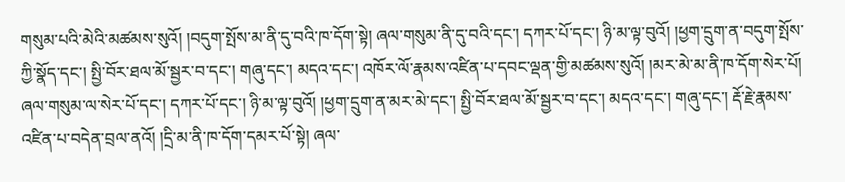གསུམ་པའི་མེའི་མཚམས་སུའོ། །བདུག་སྤོས་མ་ནི་དུ་བའི་ཁ་དོག་སྟེ། ཞལ་གསུམ་ནི་དུ་བའི་དང་། དཀར་པོ་དང་། ཉི་མ་ལྟ་བུའོ། །ཕྱག་དྲུག་ན་བདུག་སྤོས་ཀྱི་སྣོད་དང་། སྤྱི་བོར་ཐལ་མོ་སྦྱར་བ་དང་། གཞུ་དང་། མདའ་དང་། འཁོར་ལོ་རྣམས་འཛིན་པ་དབང་ལྡན་གྱི་མཚམས་སུའོ། །མར་མེ་མ་ནི་ཁ་དོག་སེར་པོ། ཞལ་གསུམ་ལ་སེར་པོ་དང་། དཀར་པོ་དང་། ཉི་མ་ལྟ་བུའོ། །ཕྱག་དྲུག་ན་མར་མེ་དང་། སྤྱི་བོར་ཐལ་མོ་སྦྱར་བ་དང་། མདའ་དང་། གཞུ་དང་། རྡོ་རྗེ་རྣམས་འཛིན་པ་བདེན་བྲལ་ནའོ། །དྲི་མ་ནི་ཁ་དོག་དམར་པོ་སྟེ། ཞལ་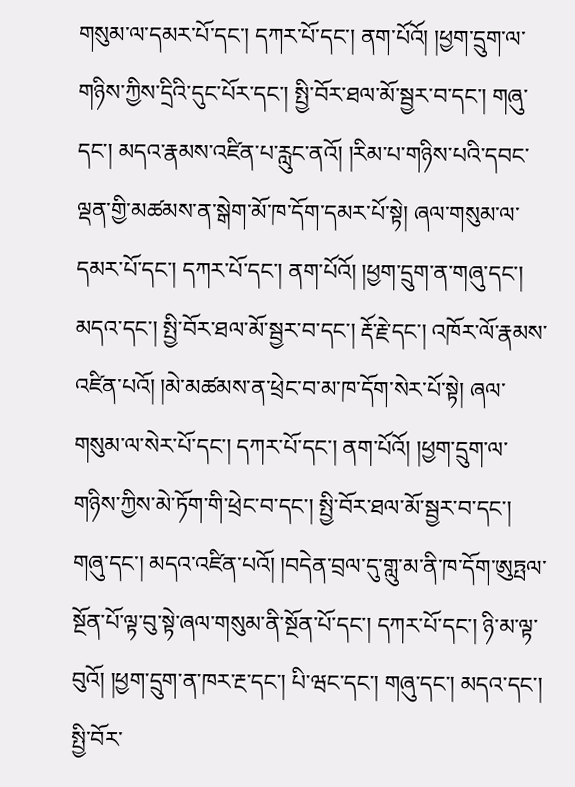གསུམ་ལ་དམར་པོ་དང་། དཀར་པོ་དང་། ནག་པོའོ། །ཕྱག་དྲུག་ལ་གཉིས་ཀྱིས་དྲིའི་དུང་པོར་དང་། སྤྱི་བོར་ཐལ་མོ་སྦྱར་བ་དང་། གཞུ་དང་། མདའ་རྣམས་འཛིན་པ་རླུང་ནའོ། །རིམ་པ་གཉིས་པའི་དབང་ལྡན་གྱི་མཚམས་ན་སྒེག་མོ་ཁ་དོག་དམར་པོ་སྟེ། ཞལ་གསུམ་ལ་དམར་པོ་དང་། དཀར་པོ་དང་། ནག་པོའོ། །ཕྱག་དྲུག་ན་གཞུ་དང་། མདའ་དང་། སྤྱི་བོར་ཐལ་མོ་སྦྱར་བ་དང་། རྡོ་རྗེ་དང་། འཁོར་ལོ་རྣམས་འཛིན་པའོ། །མེ་མཚམས་ན་ཕྲེང་བ་མ་ཁ་དོག་སེར་པོ་སྟེ། ཞལ་གསུམ་ལ་སེར་པོ་དང་། དཀར་པོ་དང་། ནག་པོའོ། །ཕྱག་དྲུག་ལ་གཉིས་ཀྱིས་མེ་ཏོག་གི་ཕྲེང་བ་དང་། སྤྱི་བོར་ཐལ་མོ་སྦྱར་བ་དང་། གཞུ་དང་། མདའ་འཛིན་པའོ། །བདེན་བྲལ་དུ་གླུ་མ་ནི་ཁ་དོག་ཨུཏྤལ་སྔོན་པོ་ལྟ་བུ་སྟེ་ཞལ་གསུམ་ནི་སྔོན་པོ་དང་། དཀར་པོ་དང་། ཉི་མ་ལྟ་བུའོ། །ཕྱག་དྲུག་ན་ཁར་རྔ་དང་། པི་ཝང་དང་། གཞུ་དང་། མདའ་དང་། སྤྱི་བོར་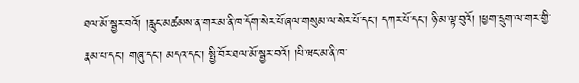ཐལ་མོ་སྦྱར་བའོ། །རླུང་མཚམས་ན་གར་མ་ནི་ཁ་དོག་སེར་པོ་ཞལ་གསུམ་ལ་སེར་པོ་དང་། དཀར་པོ་དང་། ཉི་མ་ལྟ་བུའོ། །ཕྱག་དྲུག་ལ་གར་གྱི་རྣམ་པ་དང་། གཞུ་དང་། མདའ་དང་། སྤྱི་བོར་ཐལ་མོ་སྦྱར་བའོ། །པི་ཝང་མ་ནི་ཁ་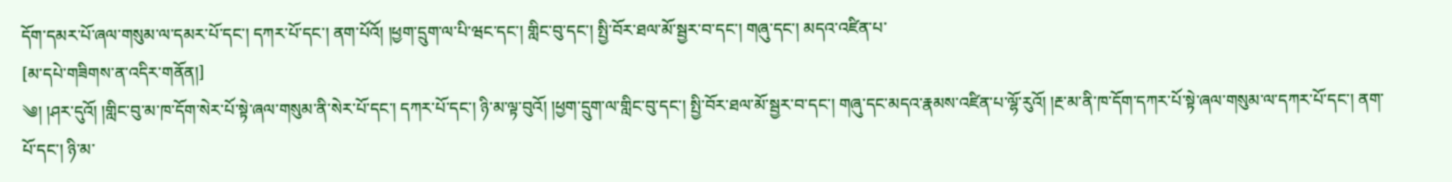དོག་དམར་པོ་ཞལ་གསུམ་ལ་དམར་པོ་དང་། དཀར་པོ་དང་། ནག་པོའོ། །ཕྱག་དྲུག་ལ་པི་ཝང་དང་། གླིང་བུ་དང་། སྤྱི་བོར་ཐལ་མོ་སྦྱར་བ་དང་། གཞུ་དང་། མདའ་འཛིན་པ་
[མ་དཔེ་གཟིགས་ན་འདིར་གནོན།]
༄། །ཤར་དུའོ། །གླིང་བུ་མ་ཁ་དོག་སེར་པོ་སྟེ་ཞལ་གསུམ་ནི་སེར་པོ་དང་། དཀར་པོ་དང་། ཉི་མ་ལྟ་བུའོ། །ཕྱག་དྲུག་ལ་གླིང་བུ་དང་། སྤྱི་བོར་ཐལ་མོ་སྦྱར་བ་དང་། གཞུ་དང་མདའ་རྣམས་འཛིན་པ་ལྷོ་རུའོ། །རྔ་མ་ནི་ཁ་དོག་དཀར་པོ་སྟེ་ཞལ་གསུམ་ལ་དཀར་པོ་དང་། ནག་པོ་དང་། ཉི་མ་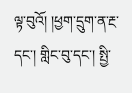ལྟ་བུའོ། །ཕྱག་དྲུག་ན་རྔ་དང་། གླིང་བུ་དང་། སྤྱི་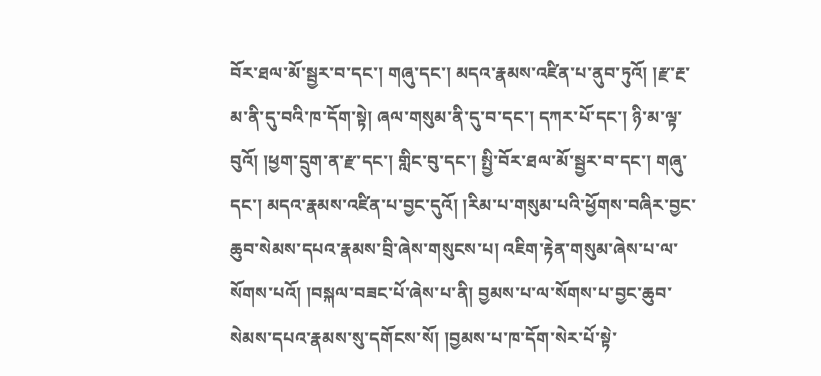བོར་ཐལ་མོ་སྦྱར་བ་དང་། གཞུ་དང་། མདའ་རྣམས་འཛིན་པ་ནུབ་ཏུའོ། །རྫ་རྔ་མ་ནི་དུ་བའི་ཁ་དོག་སྟེ། ཞལ་གསུམ་ནི་དུ་བ་དང་། དཀར་པོ་དང་། ཉི་མ་ལྟ་བུའོ། །ཕྱག་དྲུག་ན་རྫ་དང་། གླིང་བུ་དང་། སྤྱི་བོར་ཐལ་མོ་སྦྱར་བ་དང་། གཞུ་དང་། མདའ་རྣམས་འཛིན་པ་བྱང་དུའོ། །རིམ་པ་གསུམ་པའི་ཕྱོགས་བཞིར་བྱང་ཆུབ་སེམས་དཔའ་རྣམས་བྲི་ཞེས་གསུངས་པ། འཇིག་རྟེན་གསུམ་ཞེས་པ་ལ་སོགས་པའོ། །བསྐལ་བཟང་པོ་ཞེས་པ་ནི། བྱམས་པ་ལ་སོགས་པ་བྱང་ཆུབ་སེམས་དཔའ་རྣམས་སུ་དགོངས་སོ། །བྱམས་པ་ཁ་དོག་སེར་པོ་སྟེ་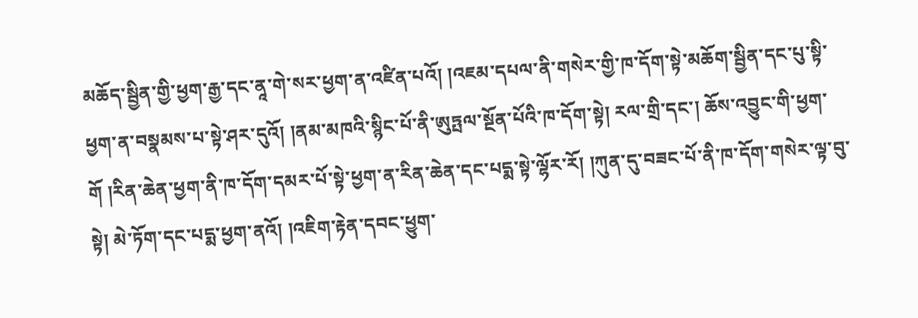མཆོད་སྦྱིན་གྱི་ཕྱག་རྒྱ་དང་ནཱ་གེ་སར་ཕྱག་ན་འཛིན་པའོ། །འཇམ་དཔལ་ནི་གསེར་གྱི་ཁ་དོག་སྟེ་མཆོག་སྦྱིན་དང་པུ་སྟི་ཕྱག་ན་བསྣམས་པ་སྟེ་ཤར་དུའོ། །ནམ་མཁའི་སྙིང་པོ་ནི་ཨུཏྤལ་སྔོན་པོའི་ཁ་དོག་སྟེ། རལ་གྲི་དང་། ཆོས་འབྱུང་གི་ཕྱག་གོ །རིན་ཆེན་ཕྱག་ནི་ཁ་དོག་དམར་པོ་སྟེ་ཕྱག་ན་རིན་ཆེན་དང་པདྨ་སྟེ་ལྷོར་རོ། །ཀུན་དུ་བཟང་པོ་ནི་ཁ་དོག་གསེར་ལྟ་བུ་སྟེ། མེ་ཏོག་དང་པདྨ་ཕྱག་ནའོ། །འཇིག་རྟེན་དབང་ཕྱུག་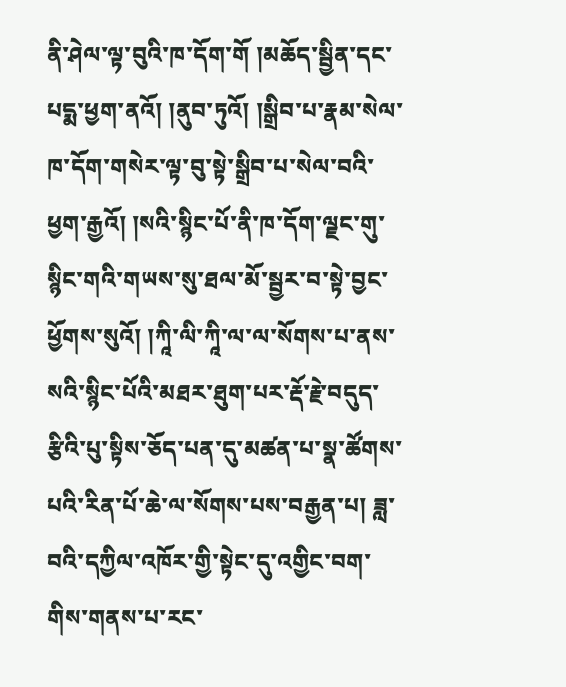ནི་ཤེལ་ལྟ་བུའི་ཁ་དོག་གོ །མཆོད་སྦྱིན་དང་པདྨ་ཕྱག་ནའོ། །ནུབ་ཏུའོ། །སྒྲིབ་པ་རྣམ་སེལ་ཁ་དོག་གསེར་ལྟ་བུ་སྟེ་སྒྲིབ་པ་སེལ་བའི་ཕྱག་རྒྱའོ། །སའི་སྙིང་པོ་ནི་ཁ་དོག་ལྗང་གུ་སྙིང་གའི་གཡས་སུ་ཐལ་མོ་སྦྱར་བ་སྟེ་བྱང་ཕྱོགས་སུའོ། །ཀཱི་ལི་ཀཱི་ལ་ལ་སོགས་པ་ནས་སའི་སྙིང་པོའི་མཐར་ཐུག་པར་རྡོ་རྗེ་བདུད་རྩིའི་པུ་སྟིས་ཅོད་པན་དུ་མཚན་པ་སྣ་ཚོགས་པའི་རིན་པོ་ཆེ་ལ་སོགས་པས་བརྒྱན་པ། ཟླ་བའི་དཀྱིལ་འཁོར་གྱི་སྟེང་དུ་འགྱིང་བག་གིས་གནས་པ་རང་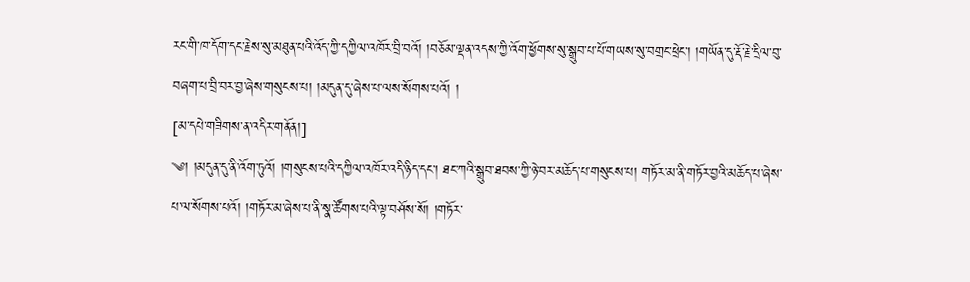རང་གི་ཁ་དོག་དང་རྗེས་སུ་མཐུན་པའི་འོད་ཀྱི་དཀྱིལ་འཁོར་བྲི་བའོ། །བཅོམ་ལྡན་འདས་ཀྱི་འོག་ཕྱོགས་སུ་སྒྲུབ་པ་པོ་གཡས་སུ་བགྲང་ཕྲེང་། །གཡོན་དུ་རྡོ་རྗེ་དྲིལ་བུ་བཞག་པ་བྲི་བར་བྱ་ཞེས་གསུངས་པ། །མདུན་དུ་ཞེས་པ་ལས་སོགས་པའོ། །
[མ་དཔེ་གཟིགས་ན་འདིར་གནོན།]
༄། །མདུན་དུ་ནི་འོག་ཏུའོ། །གསུངས་པའི་དཀྱིལ་འཁོར་འདི་ཉིད་དང་། ཐང་ཀའི་སྒྲུབ་ཐབས་ཀྱི་ཉེ་བར་མཆོད་པ་གསུངས་པ། གཏོར་མ་ནི་གཏོར་བྱའི་མཆོད་པ་ཞེས་པ་ལ་སོགས་པའོ། །གཏོར་མ་ཞེས་པ་ནི་སྣ་ཚོགས་པའི་ལྟ་བཤོས་སོ། །གཏོར་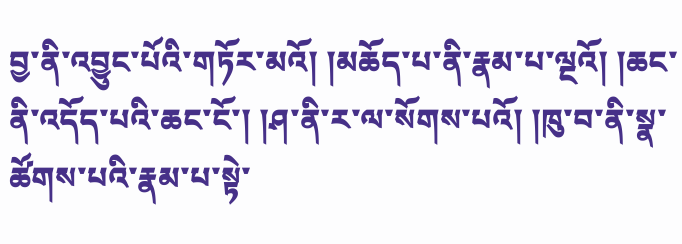བྱ་ནི་འབྱུང་པོའི་གཏོར་མའོ། །མཆོད་པ་ནི་རྣམ་པ་ལྔའོ། །ཆང་ནི་འདོད་པའི་ཆང་ངོ་། །ཤ་ནི་ར་ལ་སོགས་པའོ། །ཁུ་བ་ནི་སྣ་ཚོགས་པའི་རྣམ་པ་སྟེ་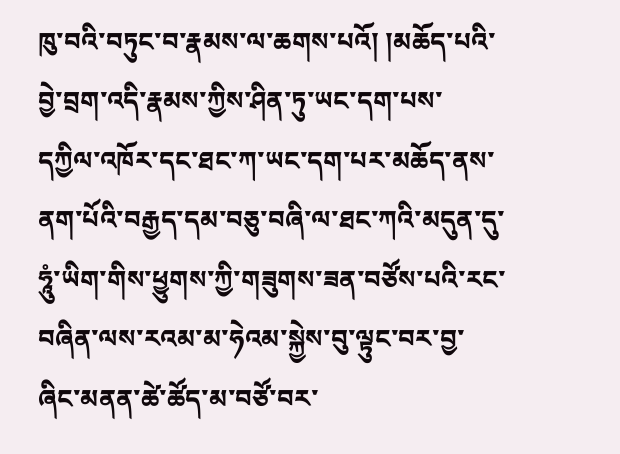ཁུ་བའི་བཏུང་བ་རྣམས་ལ་ཆགས་པའོ། །མཆོད་པའི་བྱེ་བྲག་འདི་རྣམས་ཀྱིས་ཤིན་ཏུ་ཡང་དག་པས་དཀྱིལ་འཁོར་དང་ཐང་ཀ་ཡང་དག་པར་མཆོད་ནས་ནག་པོའི་བརྒྱད་དམ་བཅུ་བཞི་ལ་ཐང་ཀའི་མདུན་དུ་ཧཱུཾ་ཡིག་གིས་ཕྱུགས་ཀྱི་གཟུགས་ཟན་བཙོས་པའི་རང་བཞིན་ལས་རའམ་མ་ཧེའམ་སྐྱེས་བུ་ལྟུང་བར་བྱ་ཞིང་མནན་ཚེ་ཚོད་མ་བཙོ་བར་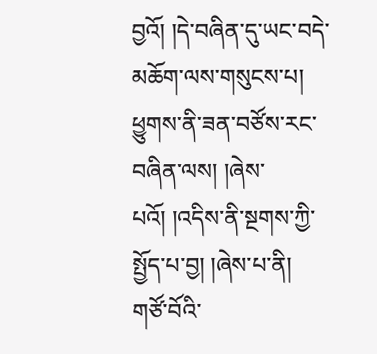བྱའོ། །དེ་བཞིན་དུ་ཡང་བདེ་མཆོག་ལས་གསུངས་པ། ཕྱུགས་ནི་ཟན་བཙོས་རང་བཞིན་ལས། །ཞེས་པའོ། །འདིས་ནི་སྔགས་ཀྱི་སྤྱོད་པ་བྱ། །ཞེས་པ་ནི། གཙོ་བོའི་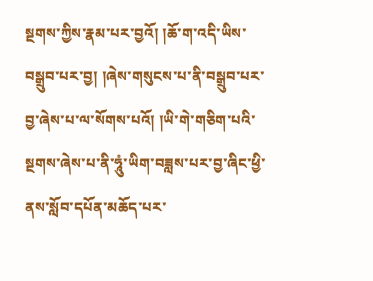སྔགས་ཀྱིས་རྣམ་པར་བྱའོ། །ཆོ་ག་འདི་ཡིས་བསྒྲུབ་པར་བྱ། །ཞེས་གསུངས་པ་ནི་བསྒྲུབ་པར་བྱ་ཞེས་པ་ལ་སོགས་པའོ། །ཡི་གེ་གཅིག་པའི་སྔགས་ཞེས་པ་ནི་ཧཱུཾ་ཡིག་བཟླས་པར་བྱ་ཞིང་ཕྱི་ནས་སློབ་དཔོན་མཆོད་པར་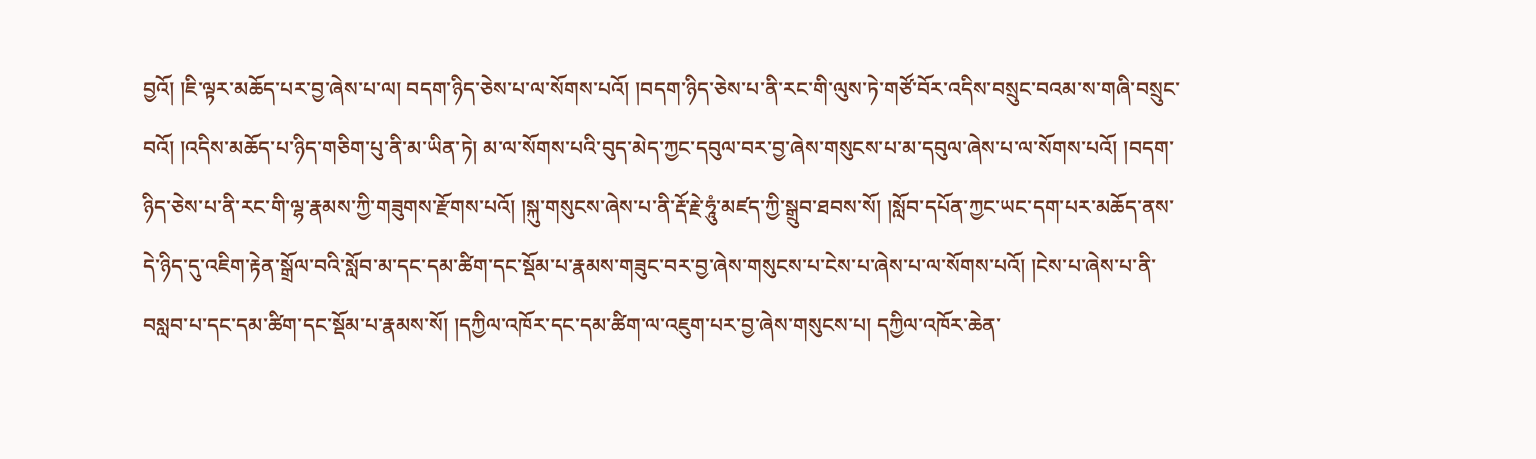བྱའོ། །ཇི་ལྟར་མཆོད་པར་བྱ་ཞེས་པ་ལ། བདག་ཉིད་ཅེས་པ་ལ་སོགས་པའོ། །བདག་ཉིད་ཅེས་པ་ནི་རང་གི་ལུས་ཏེ་གཙོ་བོར་འདིས་བསྲུང་བའམ་ས་གཞི་བསྲུང་བའོ། །འདིས་མཆོད་པ་ཉིད་གཅིག་པུ་ནི་མ་ཡིན་ཏེ། མ་ལ་སོགས་པའི་བུད་མེད་ཀྱང་དབུལ་བར་བྱ་ཞེས་གསུངས་པ་མ་དབུལ་ཞེས་པ་ལ་སོགས་པའོ། །བདག་ཉིད་ཅེས་པ་ནི་རང་གི་ལྷ་རྣམས་ཀྱི་གཟུགས་རྫོགས་པའོ། །སྐུ་གསུངས་ཞེས་པ་ནི་རྡོ་རྗེ་ཧཱུཾ་མཛད་ཀྱི་སྒྲུབ་ཐབས་སོ། །སློབ་དཔོན་ཀྱང་ཡང་དག་པར་མཆོད་ནས་དེ་ཉིད་དུ་འཇིག་རྟེན་སྒྲོལ་བའི་སློབ་མ་དང་དམ་ཚིག་དང་སྡོམ་པ་རྣམས་གཟུང་བར་བྱ་ཞེས་གསུངས་པ་ངེས་པ་ཞེས་པ་ལ་སོགས་པའོ། །ངེས་པ་ཞེས་པ་ནི་བསླབ་པ་དང་དམ་ཚིག་དང་སྡོམ་པ་རྣམས་སོ། །དཀྱིལ་འཁོར་དང་དམ་ཚིག་ལ་འཇུག་པར་བྱ་ཞེས་གསུངས་པ། དཀྱིལ་འཁོར་ཆེན་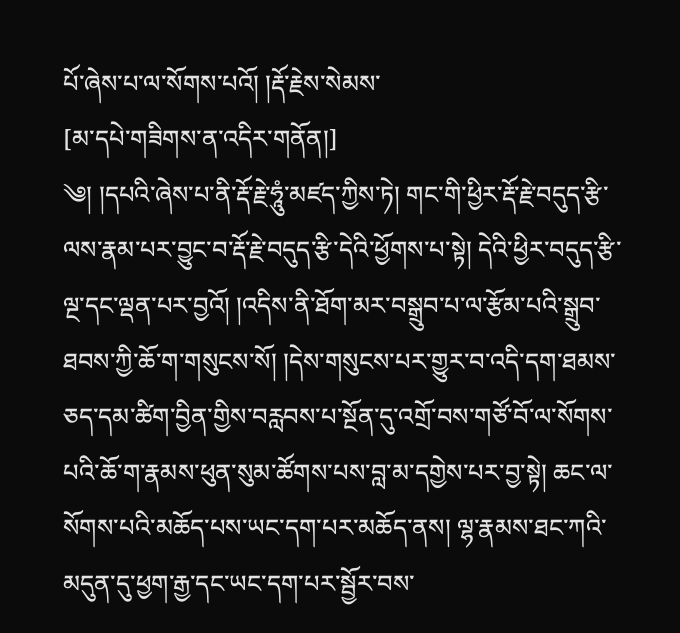པོ་ཞེས་པ་ལ་སོགས་པའོ། །རྡོ་རྗེས་སེམས་
[མ་དཔེ་གཟིགས་ན་འདིར་གནོན།]
༄། །དཔའི་ཞེས་པ་ནི་རྡོ་རྗེ་ཧཱུཾ་མཛད་ཀྱིས་ཏེ། གང་གི་ཕྱིར་རྡོ་རྗེ་བདུད་རྩི་ལས་རྣམ་པར་བྱུང་བ་རྡོ་རྗེ་བདུད་རྩི་དེའི་ཕྱོགས་པ་སྟེ། དེའི་ཕྱིར་བདུད་རྩི་ལྔ་དང་ལྡན་པར་བྱའོ། །འདིས་ནི་ཐོག་མར་བསྒྲུབ་པ་ལ་རྩོམ་པའི་སྒྲུབ་ཐབས་ཀྱི་ཆོ་ག་གསུངས་སོ། །དེས་གསུངས་པར་གྱུར་བ་འདི་དག་ཐམས་ཅད་དམ་ཚིག་བྱིན་གྱིས་བརླབས་པ་སྔོན་དུ་འགྲོ་བས་གཙོ་བོ་ལ་སོགས་པའི་ཆོ་ག་རྣམས་ཕུན་སུམ་ཚོགས་པས་བླ་མ་དགྱེས་པར་བྱ་སྟེ། ཆང་ལ་སོགས་པའི་མཆོད་པས་ཡང་དག་པར་མཆོད་ནས། ལྷ་རྣམས་ཐང་ཀའི་མདུན་དུ་ཕྱག་རྒྱ་དང་ཡང་དག་པར་སྦྱོར་བས་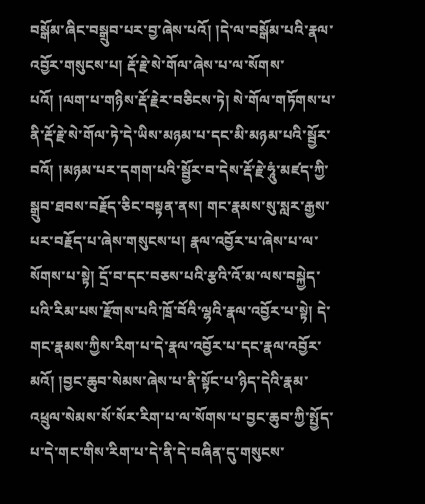བསྒོམ་ཞིང་བསྒྲུབ་པར་བྱ་ཞེས་པའོ། །དེ་ལ་བསྒོམ་པའི་རྣལ་འབྱོར་གསུངས་པ། རྡོ་རྗེ་སེ་གོལ་ཞེས་པ་ལ་སོགས་པའོ། །ལག་པ་གཉིས་རྡོ་རྗེར་བཅིངས་ཏེ། སེ་གོལ་གཏོགས་པ་ནི་རྡོ་རྗེ་སེ་གོལ་ཏེ་དེ་ཡིས་མཉམ་པ་དང་མི་མཉམ་པའི་སྦྱོར་བའོ། །མཉམ་པར་དགག་པའི་སྦྱོར་བ་དེས་རྡོ་རྗེ་ཧཱུཾ་མཛད་ཀྱི་སྒྲུབ་ཐབས་བརྗོད་ཅིང་བསྟན་ནས། གང་རྣམས་སུ་སླར་རྒྱས་པར་བརྗོད་པ་ཞེས་གསུངས་པ། རྣལ་འབྱོར་པ་ཞེས་པ་ལ་སོགས་པ་སྟེ། དྲོ་བ་དང་བཅས་པའི་རྩའི་འོ་མ་ལས་བསྐྱེད་པའི་རིམ་པས་རྫོགས་པའི་ཁྲོ་བོའི་ལྷའི་རྣལ་འབྱོར་པ་སྟེ། དེ་གང་རྣམས་ཀྱིས་རིག་པ་དེ་རྣལ་འབྱོར་པ་དང་རྣལ་འབྱོར་མའོ། །བྱང་ཆུབ་སེམས་ཞེས་པ་ནི་སྟོང་པ་ཉིད་དེའི་རྣམ་འཕྲུལ་སེམས་སོ་སོར་རིག་པ་ལ་སོགས་པ་བྱང་ཆུབ་ཀྱི་སྤྱོད་པ་དེ་གང་གིས་རིག་པ་དེ་ནི་དེ་བཞིན་དུ་གསུངས་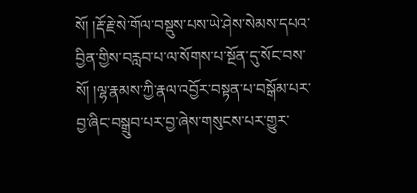སོ། །རྡོ་རྗེ་སེ་གོལ་བསྡུས་པས་ཡེ་ཤེས་སེམས་དཔའ་བྱིན་གྱིས་བརླབ་པ་ལ་སོགས་པ་སྔོན་དུ་སོང་བས་སོ། །ལྷ་རྣམས་ཀྱི་རྣལ་འབྱོར་བསྟན་པ་བསྒོམ་པར་བྱ་ཞིང་བསྒྲུབ་པར་བྱ་ཞེས་གསུངས་པར་གྱུར་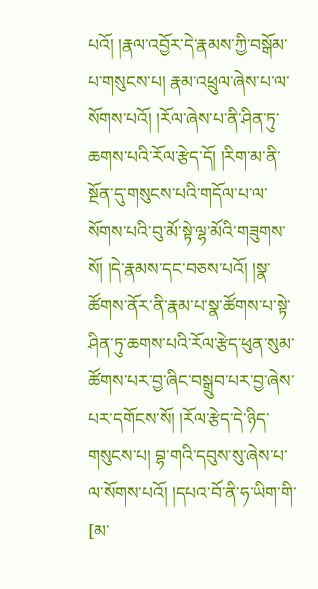པའོ། །རྣལ་འབྱོར་དེ་རྣམས་ཀྱི་བསྒོམ་པ་གསུངས་པ། རྣམ་འཕྲུལ་ཞེས་པ་ལ་སོགས་པའོ། །རོལ་ཞེས་པ་ནི་ཤིན་ཏུ་ཆགས་པའི་རོལ་རྩེད་དོ། །རིག་མ་ནི་སྔོན་དུ་གསུངས་པའི་གདོལ་པ་ལ་སོགས་པའི་བུ་མོ་སྟེ་ལྷ་མོའི་གཟུགས་སོ། །དེ་རྣམས་དང་བཅས་པའོ། །སྣ་ཚོགས་ནོར་ནི་རྣམ་པ་སྣ་ཚོགས་པ་སྟེ་ཤིན་ཏུ་ཆགས་པའི་རོལ་རྩེད་ཕུན་སུམ་ཚོགས་པར་བྱ་ཞིང་བསྒྲུབ་པར་བྱ་ཞེས་པར་དགོངས་སོ། །རོལ་རྩེད་དེ་ཉིད་གསུངས་པ། བྷ་གའི་དབུས་སུ་ཞེས་པ་ལ་སོགས་པའོ། །དཔའ་བོ་ནི་ཧ་ཡིག་གི་
[མ་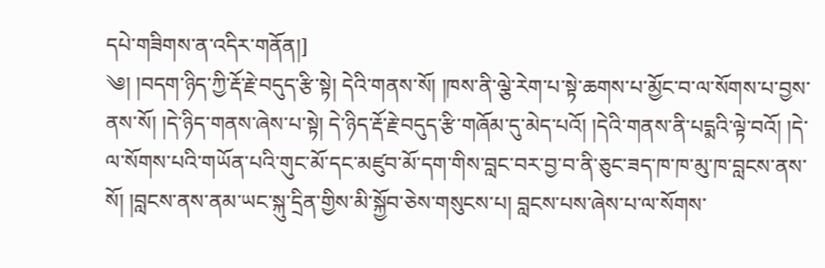དཔེ་གཟིགས་ན་འདིར་གནོན།]
༄། །བདག་ཉིད་ཀྱི་རྡོ་རྗེ་བདུད་རྩི་སྟེ། དེའི་གནས་སོ། །ཁས་ནི་ལྕེ་རེག་པ་སྟེ་ཆགས་པ་མྱོང་བ་ལ་སོགས་པ་བྱས་ནས་སོ། །དེ་ཉིད་གནས་ཞེས་པ་སྟེ། དེ་ཉིད་རྡོ་རྗེ་བདུད་རྩི་གཞོམ་དུ་མེད་པའོ། །དེའི་གནས་ནི་པདྨའི་ལྟེ་བའོ། །དེ་ལ་སོགས་པའི་གཡོན་པའི་གུང་མོ་དང་མཛུབ་མོ་དག་གིས་བླང་བར་བྱ་བ་ནི་ཅུང་ཟད་ཁ་ཁ་མུ་ཁ་བླངས་ནས་སོ། །བླངས་ནས་ནམ་ཡང་སྐུ་དྲིན་གྱིས་མི་སྐྱོབ་ཅེས་གསུངས་པ། བླངས་པས་ཞེས་པ་ལ་སོགས་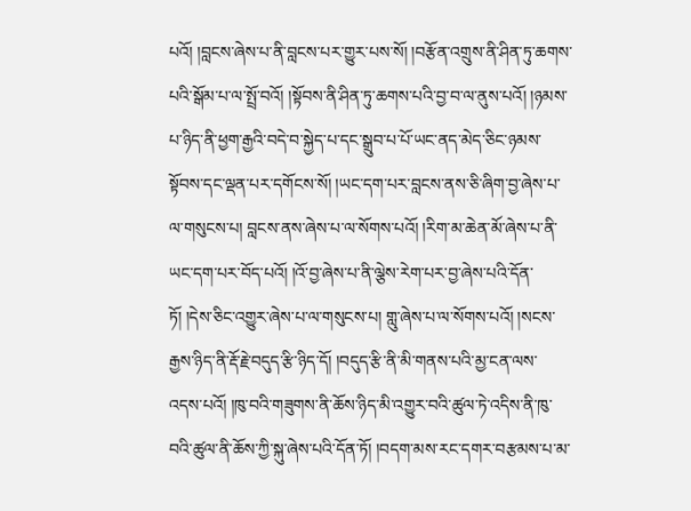པའོ། །བླངས་ཞེས་པ་ནི་བླངས་པར་གྱུར་པས་སོ། །བརྩོན་འགྲུས་ནི་ཤིན་ཏུ་ཆགས་པའི་སྒོམ་པ་ལ་སྤྲོ་བའོ། །སྟོབས་ནི་ཤིན་ཏུ་ཆགས་པའི་བྱ་བ་ལ་ནུས་པའོ། །ཉམས་པ་ཉིད་ནི་ཕྱག་རྒྱའི་བདེ་བ་སྐྱེད་པ་དང་སྒྲུབ་པ་པོ་ཡང་ནད་མེད་ཅིང་ཉམས་སྟོབས་དང་ལྡན་པར་དགོངས་སོ། །ཡང་དག་པར་བླངས་ནས་ཅི་ཞིག་བྱ་ཞེས་པ་ལ་གསུངས་པ། བླངས་ནས་ཞེས་པ་ལ་སོགས་པའོ། །རིག་མ་ཆེན་མོ་ཞེས་པ་ནི་ཡང་དག་པར་བོད་པའོ། །འོ་བྱ་ཞེས་པ་ནི་ལྕེས་རེག་པར་བྱ་ཞེས་པའི་དོན་ཏོ། །དེས་ཅིང་འགྱུར་ཞེས་པ་ལ་གསུངས་པ། གླུ་ཞེས་པ་ལ་སོགས་པའོ། །སངས་རྒྱས་ཉིད་ནི་རྡོ་རྗེ་བདུད་རྩི་ཉིད་དོ། །བདུད་རྩི་ནི་མི་གནས་པའི་མྱ་ངན་ལས་འདས་པའོ། །ཁུ་བའི་གཟུགས་ནི་ཆོས་ཉིད་མི་འགྱུར་བའི་ཚུལ་ཏེ་འདིས་ནི་ཁུ་བའི་ཚུལ་ནི་ཆོས་ཀྱི་སྐུ་ཞེས་པའི་དོན་ཏོ། །བདག་མས་རང་དགར་བརྩམས་པ་མ་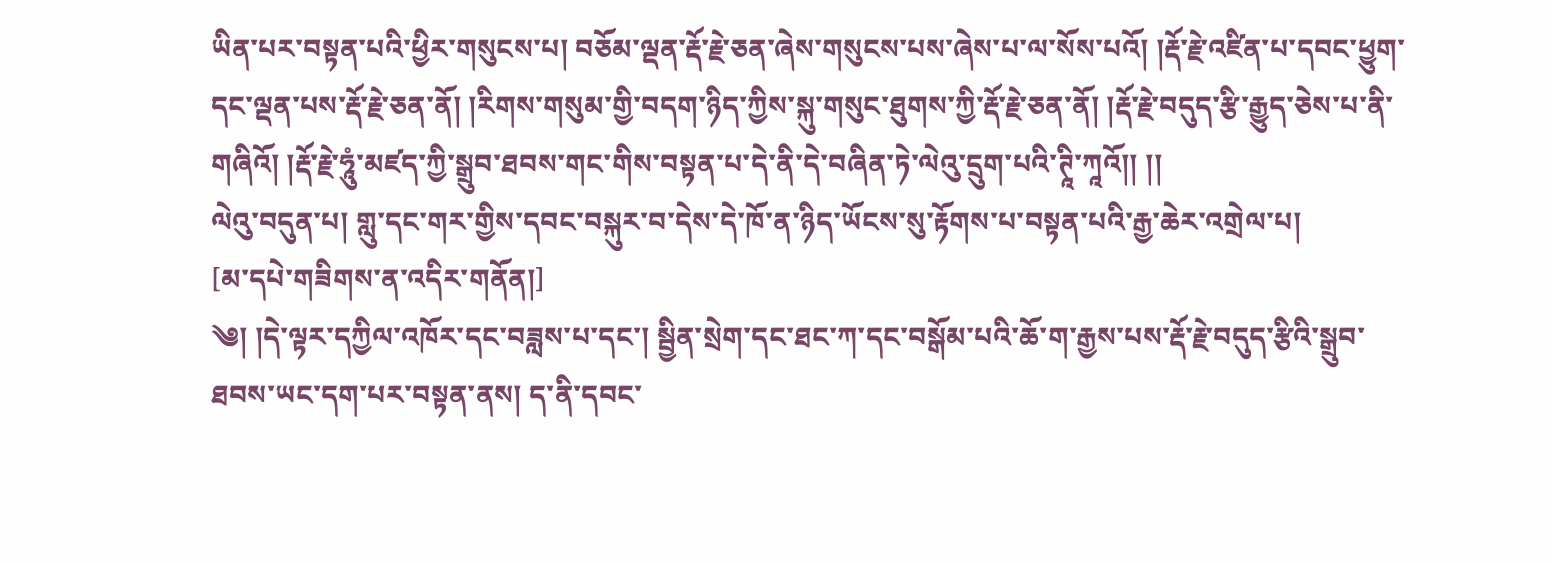ཡིན་པར་བསྟན་པའི་ཕྱིར་གསུངས་པ། བཅོམ་ལྡན་རྡོ་རྗེ་ཅན་ཞེས་གསུངས་པས་ཞེས་པ་ལ་སོས་པའོ། །རྡོ་རྗེ་འཛིན་པ་དབང་ཕྱུག་དང་ལྡན་པས་རྡོ་རྗེ་ཅན་ནོ། །རིགས་གསུམ་གྱི་བདག་ཉིད་ཀྱིས་སྐུ་གསུང་ཐུགས་ཀྱི་རྡོ་རྗེ་ཅན་ནོ། །རྡོ་རྗེ་བདུད་རྩི་རྒྱུད་ཅེས་པ་ནི་གཞིའོ། །རྡོ་རྗེ་ཧཱུཾ་མཛད་ཀྱི་སྒྲུབ་ཐབས་གང་གིས་བསྟན་པ་དེ་ནི་དེ་བཞིན་ཏེ་ལེའུ་དྲུག་པའི་ཊཱི་ཀཱའོ།། །།
ལེའུ་བདུན་པ། གླུ་དང་གར་གྱིས་དབང་བསྐུར་བ་དེས་དེ་ཁོ་ན་ཉིད་ཡོངས་སུ་རྟོགས་པ་བསྟན་པའི་རྒྱ་ཆེར་འགྲེལ་པ།
[མ་དཔེ་གཟིགས་ན་འདིར་གནོན།]
༄། །དེ་ལྟར་དཀྱིལ་འཁོར་དང་བཟླས་པ་དང་། སྦྱིན་སྲེག་དང་ཐང་ཀ་དང་བསྒོམ་པའི་ཆོ་ག་རྒྱས་པས་རྡོ་རྗེ་བདུད་རྩིའི་སྒྲུབ་ཐབས་ཡང་དག་པར་བསྟན་ནས། ད་ནི་དབང་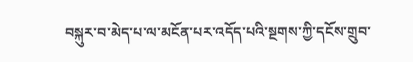བསྐུར་བ་མེད་པ་ལ་མངོན་པར་འདོད་པའི་སྔགས་ཀྱི་དངོས་གྲུབ་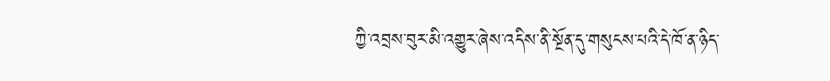ཀྱི་འབྲས་བུར་མི་འགྱུར་ཞེས་འདིས་ནི་སྔོན་དུ་གསུངས་པའི་དེ་ཁོ་ན་ཉིད་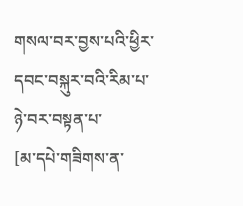གསལ་བར་བྱས་པའི་ཕྱིར་དབང་བསྐུར་བའི་རིམ་པ་ཉེ་བར་བསྟན་པ་
[མ་དཔེ་གཟིགས་ན་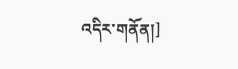འདིར་གནོན།]